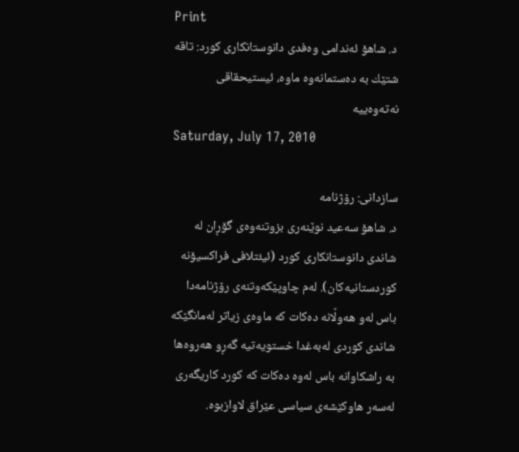Print
 د. شاهۆ ئه‌ندامی‌ وه‌فدی‌ دانوستانكاری‌ كورد: تاقه‌ شتێك به‌ ده‌ستمانه‌وه‌ ماوه‌، ئیستیحقاقی‌ نه‌ته‌وه‌ییه‌
Saturday, July 17, 2010

سازدانی‌: رۆژنامه‌
د. شاهۆ سه‌عید نوێنه‌ری‌ بزوتنه‌وه‌ی‌ گۆڕان له‌ شاندی‌ دانوستانكاری‌ كورد (ئیئتلافی‌ فراكسیۆنه‌ كوردستانیه‌كان). له‌م چاوپێكه‌وتنه‌ی‌ رۆژنامه‌دا باس له‌و هه‌وڵانه‌ ده‌كات كه‌ ماوه‌ی‌ زیاتر له‌مانگێكه‌ شاندی‌ كوردی‌ له‌به‌غدا خستویه‌تیه‌ گه‌ڕو هه‌روه‌ها به‌ راشكاوانه‌ باس له‌وه‌ ده‌كات كه‌ كورد كاریگه‌ری‌ له‌سه‌ر هاوكێشه‌ی‌ سیاسی‌ عێراق لاوازبوه‌.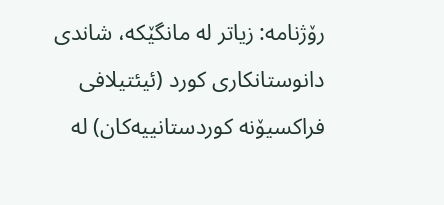رۆژنامه‌: زیاتر له‌ مانگێكه‌، شاندی‌ دانوستانكاری‌ كورد (ئیئتیلافی‌ فراكسیۆنه‌ كوردستانییه‌كان) له‌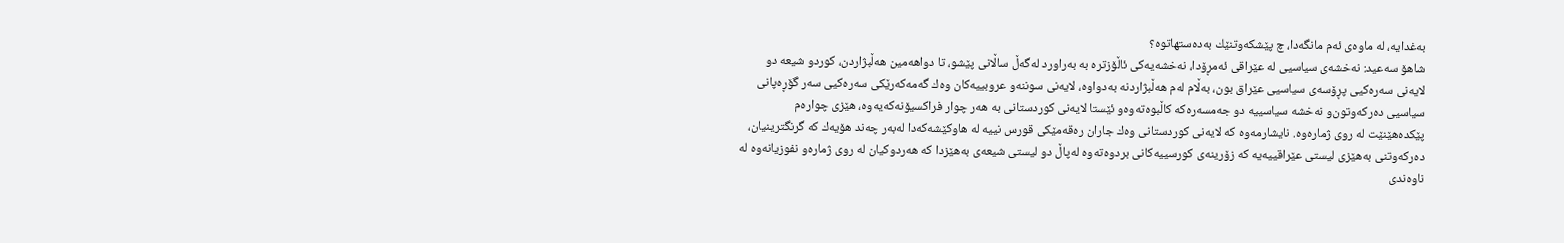به‌غدایه‌، له‌ ماوه‌ی‌ ئه‌م مانگه‌دا، چ پێشكه‌وتنێك به‌ده‌ستهاتوه‌؟
شاهۆ سه‌عید: نه‌خشه‌ی‌ سیاسیی‌ له‌ عێراقی‌ ئه‌مڕۆدا، نه‌خشه‌یه‌كی‌ ئاڵۆزتره‌ به‌ به‌راورد له‌گه‌ڵ‌ ساڵانی‌ پێشو، تا دواهه‌مین هه‌ڵبژاردن، كورد‌و شیعه‌ دو لایه‌نی‌ سه‌ره‌كیی‌ پڕۆسه‌ی‌ سیاسیی‌ عێراق بون، به‌ڵام له‌م هه‌ڵبژاردنه‌ به‌دواوه‌، لایه‌نی‌ سوننه‌‌و عروبییه‌كان وه‌ك گه‌مه‌كه‌رێكی‌ سه‌ره‌كیی‌ سه‌ر گۆڕه‌پانی‌ سیاسیی‌ ده‌ركه‌وتون‌و نه‌خشه‌ سیاسییه‌ دو جه‌مسه‌ره‌كه‌ كاڵبوه‌ته‌وه‌‌و ئێستا لایه‌نی‌ كوردستانی‌ به‌ هه‌ر چوار فراكسیۆنه‌كه‌یه‌وه‌، هێزی‌ چواره‌م پێكده‌هێنێت له‌ روی‌ ژماره‌وه‌. نایشارمه‌وه‌ كه‌ لایه‌نی‌ كوردستانی‌ وه‌ك جاران ره‌قه‌مێكی‌ قورس نییه‌ له‌ هاوكێشه‌كه‌دا له‌به‌ر چه‌ند هۆیه‌ك كه‌ گرنگترینیان، ده‌ركه‌وتنی‌ به‌هێزی‌ لیستی‌ عێراقییه‌یه‌ كه‌ زۆرینه‌ی‌ كورسییه‌كانی‌ بردوه‌ته‌وه‌ له‌پاڵ‌ دو لیستی‌ شیعه‌ی‌ به‌هێزدا كه‌ هه‌ردوكیان له‌ روی‌ ژماره‌‌و نفوزیانه‌وه‌ له‌ ناوه‌ندی‌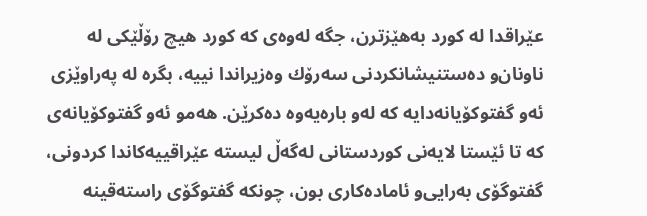عێراقدا له‌ كورد به‌هێزترن، جگه‌ له‌وه‌ی‌ كه‌ كورد هیچ رۆڵێكی‌ له‌ ناونان‌و ده‌ستنیشانكردنی‌ سه‌رۆك وه‌زیراندا نییه‌، بگره‌ له‌ په‌راوێزی‌ ئه‌و گفتوكۆیانه‌دایه‌ كه‌ له‌و باره‌یه‌وه‌ ده‌كرێن. هه‌مو ئه‌و گفتوكۆیانه‌ی‌ كه‌ تا ئێستا لایه‌نی‌ كوردستانی‌ له‌گه‌ڵ‌ لیسته‌ عێراقییه‌كاندا كردونی‌، گفتوگۆی‌ به‌رایی‌‌و ئاماده‌كاری‌ بون، چونكه‌ گفتوگۆی‌ راسته‌قینه‌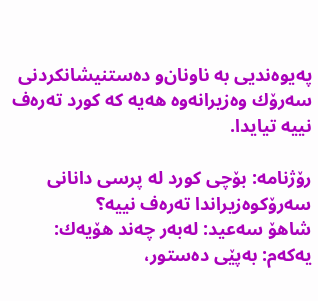په‌یوه‌ندیی‌ به‌ ناونان‌و ده‌ستنیشانكردنی‌ سه‌رۆك وه‌زیرانه‌وه‌ هه‌یه‌ كه‌ كورد ته‌ره‌ف نییه‌ تیایدا.

رۆژنامه‌: بۆچی‌ كورد له‌ پرسی‌ دانانی‌ سه‌رۆكوه‌زیراندا ته‌ره‌ف نییه‌؟
شاهۆ سه‌عید: له‌به‌ر چه‌ند هۆیه‌ك:
یه‌كه‌م: به‌پێی‌ ده‌ستور،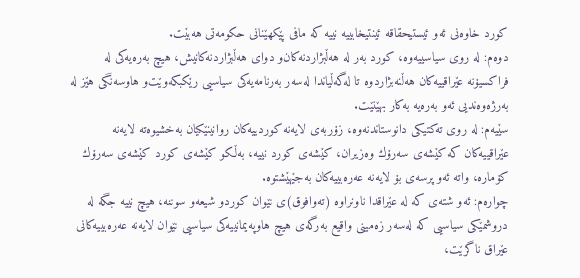كورد خاوه‌نی‌ ئه‌و ئیستیحقاقه‌ ئینتیخابییه‌ نییه‌ كه‌ مافی‌ پێكهێنانی‌ حكومه‌تی‌ هه‌بێت.
دوه‌م: له‌ روی‌ سیاسییه‌وه‌، كورد به‌ر له‌ هه‌ڵبژاردنه‌كان‌و دوای‌ هه‌ڵبژاردنه‌كانیش، هیچ به‌ره‌یه‌كی‌ له‌ فراكسیۆنه‌ عێراقییه‌كان هه‌ڵنه‌بژاردوه‌ تا له‌گه‌ڵیاندا له‌سه‌ر به‌رنامه‌یه‌كی‌ سیاسیی‌ رێكبكه‌وێت‌و هاوسه‌نگی‌ هێز له‌ به‌رژه‌وه‌ندیی‌ ئه‌و به‌ره‌یه‌ به‌كار بهێنێت.
سێیه‌م: له‌ روی‌ ته‌كتیكی‌ دانوستاندنه‌وه‌، زۆربه‌ی‌ لایه‌نه‌ كوردییه‌كان روانینێكیان به‌خشیوه‌ته‌ لایه‌نه‌ عێراقییه‌كان كه‌ كێشه‌ی‌ سه‌رۆك وه‌زیران، كێشه‌ی‌ كورد نییه‌، به‌ڵكو كێشه‌ی‌ كورد كێشه‌ی‌ سه‌رۆك كۆماره‌، واته‌ ئه‌و پرسه‌ی‌ بۆ لایه‌نه‌ عه‌ره‌بییه‌كان به‌جێهێشتوه‌.
چواره‌م: ئه‌و شته‌ی‌ كه‌ له‌ عێراقدا ناونراوه‌ (ته‌وافوق)ی‌ نێوان كورد‌و شیعه‌‌و سوننه‌، هیچ نییه‌ جگه‌ له‌ دروشمێكی‌ سیاسیی‌ كه‌ له‌سه‌ر زه‌مینی‌ واقیع به‌رگه‌ی‌ هیچ هاوپه‌یمانییه‌كی‌ سیاسیی‌ نێوان لایه‌نه‌ عه‌ره‌بییه‌كانی‌ عێراق ناگرێت،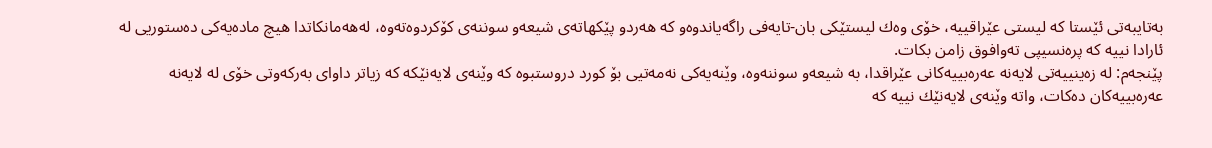به‌تایبه‌تی‌ ئێستا كه‌ لیستی‌ عێراقییه‌، خۆی‌ وه‌ك لیستێكی‌ بان-تایه‌فی‌ راگه‌یاندوه‌‌و كه‌ هه‌ردو پێكهاته‌ی‌ شیعه‌‌و سوننه‌ی‌ كۆكردوه‌ته‌وه‌، له‌هه‌مانكاتدا هیچ ماده‌یه‌كی‌ ده‌ستوریی‌ له‌ ئارادا نییه‌ كه‌ پره‌نسیپی‌ ته‌وافوق زامن بكات.
پێنجه‌م: له‌ زه‌ینییه‌تی‌ لایه‌نه‌ عه‌ره‌بییه‌كانی‌ عێراقدا، به‌ شیعه‌‌و سوننه‌وه‌، وێنه‌یه‌كی‌ نه‌مه‌تیی‌ بۆ كورد دروستبوه‌ كه‌ وێنه‌ی‌ لایه‌نێكه‌ كه‌ زیاتر داوای‌ به‌ركه‌وتی‌ خۆی‌ له‌ لایه‌نه‌ عه‌ره‌بییه‌كان ده‌كات، واته‌ وێنه‌ی‌ لایه‌نێك نییه‌ كه‌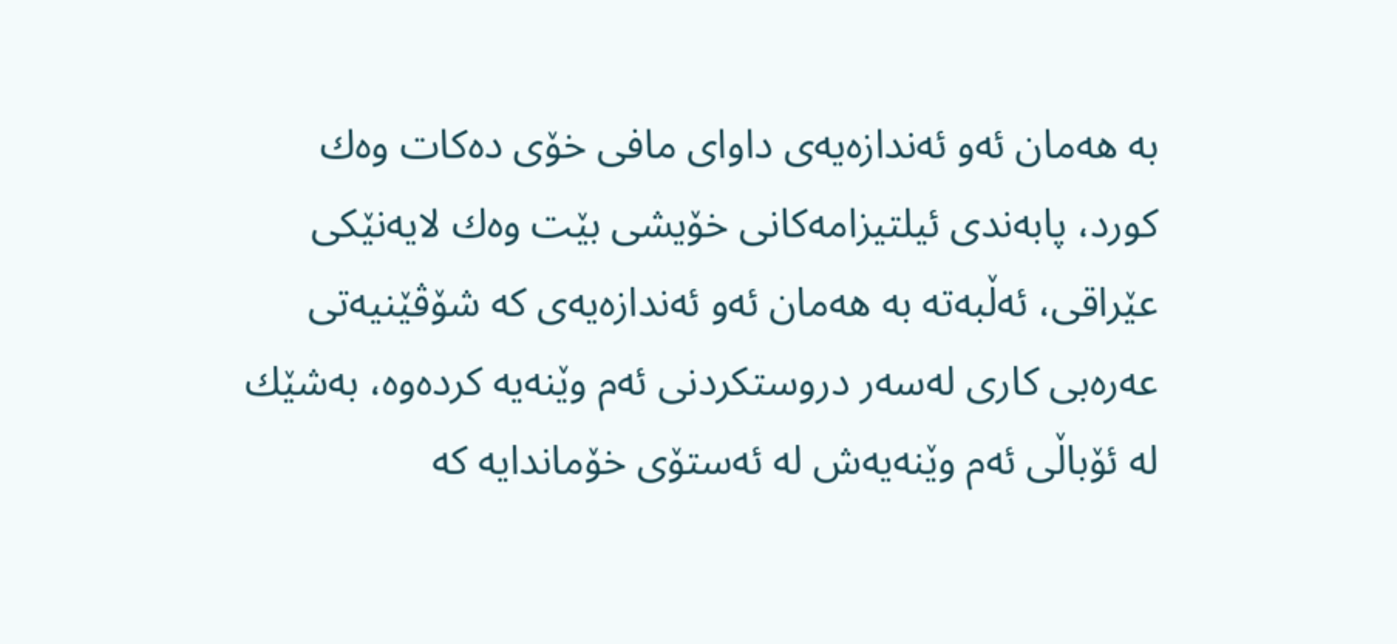به‌ هه‌مان ئه‌و ئه‌ندازه‌یه‌ی‌ داوای‌ مافی‌ خۆی‌ ده‌كات وه‌ك كورد، پابه‌ندی‌ ئیلتیزامه‌كانی‌ خۆیشی‌ بێت وه‌ك لایه‌نێكی‌ عێراقی‌، ئه‌ڵبه‌ته‌ به‌ هه‌مان ئه‌و ئه‌ندازه‌یه‌ی‌ كه‌ شۆڤێنیه‌تی‌ عه‌ره‌بی‌ كاری‌ له‌سه‌ر دروستكردنی‌ ئه‌م وێنه‌یه‌ كرده‌وه‌، به‌شێك له‌ ئۆباڵی‌ ئه‌م وێنه‌یه‌ش له‌ ئه‌ستۆی‌ خۆماندایه‌ كه‌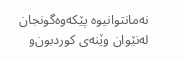نه‌مانتوانیوه‌ پێكه‌وه‌گونجان له‌نێوان وێنه‌ی‌ كوردبون‌و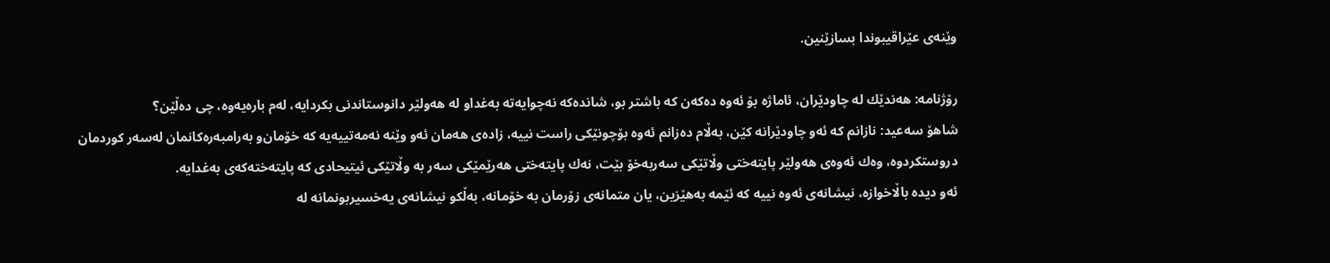وێنه‌ی‌ عێراقیبوندا بسازێنین.

رۆژنامه‌: هه‌ندێك له‌ چاودێران، ئاماژه‌ بۆ ئه‌وه‌ ده‌كه‌ن كه‌ باشتر بو، شانده‌كه‌ نه‌چوایه‌ته‌ به‌غداو له‌ هه‌ولێر دانوستاندنی‌ بكردایه‌، له‌م باره‌یه‌وه‌، چی‌ ده‌ڵێن؟
شاهۆ سه‌عید: نازانم كه‌ ئه‌و چاودێرانه‌ كێن، به‌ڵام ده‌زانم ئه‌وه‌ بۆچونێكی‌ راست نییه‌، زاده‌ی‌ هه‌مان ئه‌و وێنه‌ نه‌مه‌تییه‌یه‌ كه‌ خۆمان‌و به‌رامبه‌ره‌كانمان له‌سه‌ر كوردمان دروستكردوه‌، وه‌ك ئه‌وه‌ی‌ هه‌ولێر پایته‌ختی‌ وڵاتێكی‌ سه‌ربه‌خۆ بێت، نه‌ك پایته‌ختی‌ هه‌رێمێكی‌ سه‌ر به‌ وڵاتێكی‌ ئیتیحادی‌ كه‌ پایته‌خته‌كه‌ی‌ به‌غدایه‌.
ئه‌و دیده‌ باڵاخوازه‌، نیشانه‌ی‌ ئه‌وه‌ نییه‌ كه‌ ئێمه‌ به‌هێزین، یان متمانه‌ی‌ زۆرمان به‌ خۆمانه‌، به‌ڵكو نیشانه‌ی‌ یه‌خسیربونمانه‌ له‌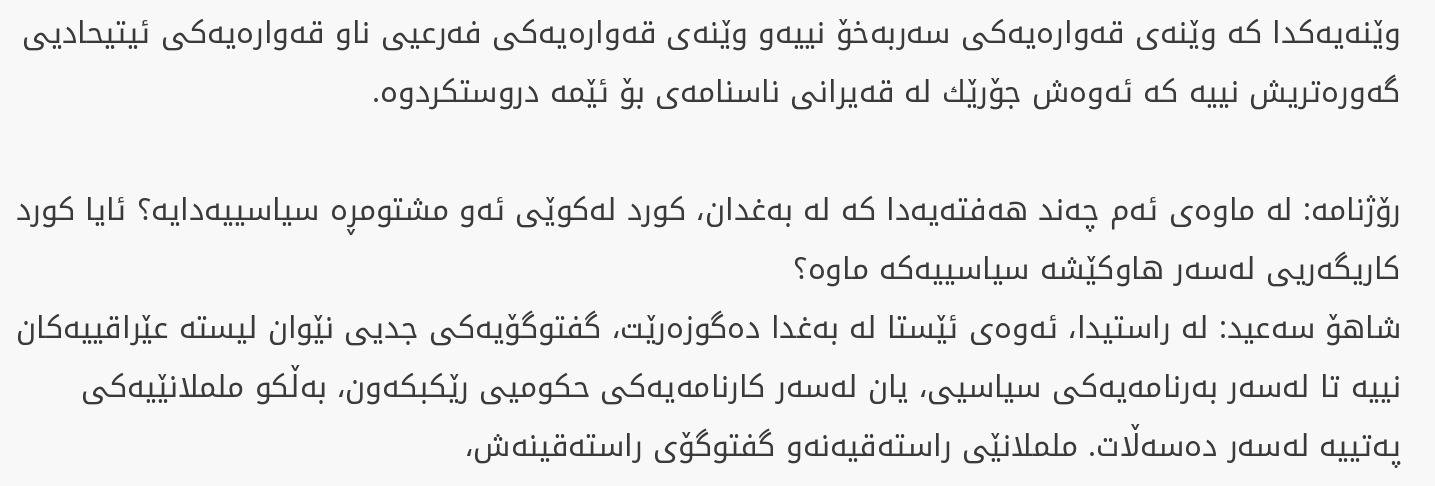وێنه‌یه‌كدا كه‌ وێنه‌ی‌ قه‌واره‌یه‌كی‌ سه‌ربه‌خۆ نییه‌‌و وێنه‌ی‌ قه‌واره‌یه‌كی‌ فه‌رعیی‌ ناو قه‌واره‌یه‌كی‌ ئیتیحادیی‌ گه‌وره‌تریش نییه‌ كه‌ ئه‌وه‌ش جۆرێك له‌ قه‌یرانی‌ ناسنامه‌ی‌ بۆ ئێمه‌ دروستكردوه‌.

رۆژنامه‌: له‌ ماوه‌ی‌ ئه‌م چه‌ند هه‌فته‌یه‌دا كه‌ له‌ به‌غدان، كورد له‌كوێی‌ ئه‌و مشتومڕه‌ سیاسییه‌دایه‌؟ ئایا كورد كاریگه‌ریی‌ له‌سه‌ر هاوكێشه‌ سیاسییه‌كه‌ ماوه‌؟
شاهۆ سه‌عید: له‌ راستیدا، ئه‌وه‌ی‌ ئێستا له‌ به‌غدا ده‌گوزه‌رێت، گفتوگۆیه‌كی‌ جدیی‌ نێوان لیسته‌ عێراقییه‌كان نییه‌ تا له‌سه‌ر به‌رنامه‌یه‌كی‌ سیاسیی‌، یان له‌سه‌ر كارنامه‌یه‌كی‌ حكومیی‌ رێكبكه‌ون، به‌ڵكو ململانێیه‌كی‌ په‌تییه‌ له‌سه‌ر ده‌سه‌ڵات. ململانێی‌ راسته‌قیه‌نه‌‌و گفتوگۆی‌ راسته‌قینه‌ش،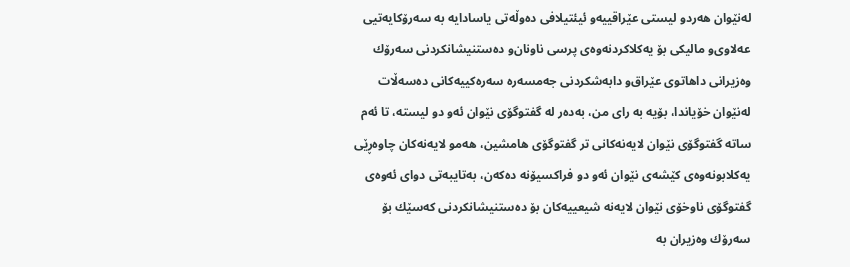له‌نێوان هه‌ردو لیستی‌ عێراقییه‌‌و ئیئتیلافی‌ ده‌وڵه‌تی‌ یاسادایه‌ به‌ سه‌رۆكایه‌تیی‌ عه‌لاوی‌‌و مالیكی‌ بۆ یه‌كلاكردنه‌وه‌ی‌ پرسی‌ ناونان‌و ده‌ستنیشانكردنی‌ سه‌رۆك وه‌زیرانی‌ داهاتوی‌ عێراق‌و دابه‌شكردنی‌ جه‌مسه‌ره‌ سه‌ره‌كییه‌كانی‌ ده‌سه‌ڵات له‌نێوان خۆیاندا، بۆیه‌ به‌ رای‌ من، به‌ده‌ر له‌ گفتوگۆی‌ نێوان ئه‌و دو لیسته‌، تا ئه‌م ساته‌ گفتوگۆی‌ نێوان لایه‌نه‌كانی‌ تر گفتوگۆی‌ هامشین، هه‌مو لایه‌نه‌كان چاوه‌ڕێی‌ یه‌كلابونه‌وه‌ی‌ كێشه‌ی‌ نێوان ئه‌و دو فراكسیۆنه‌ ده‌كه‌ن، به‌تایبه‌تی‌ دوای‌ ئه‌وه‌ی‌ گفتوگۆی‌ ناوخۆی‌ نێوان لایه‌نه‌ شیعییه‌كان بۆ ده‌ستنیشانكردنی‌ كه‌سێك بۆ سه‌رۆك وه‌زیران به‌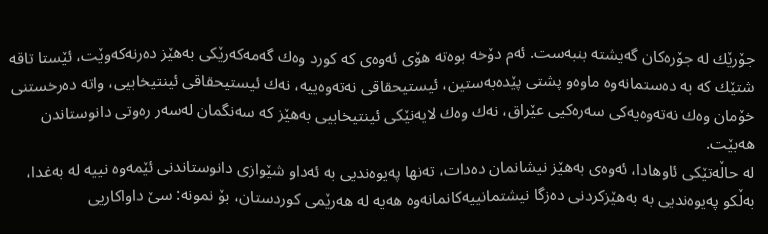جۆرێك له‌ جۆره‌كان گه‌یشته‌ بنبه‌ست. ئه‌م دۆخه‌ بوه‌ته‌ هۆی‌ ئه‌وه‌ی‌ كه‌ كورد وه‌ك گه‌مه‌كه‌رێكی‌ به‌هێز ده‌رنه‌كه‌وێت، ئێستا تاقه‌ شتێك كه‌ به‌ ده‌ستمانه‌وه‌ ماوه‌‌و پشتی‌ پێده‌به‌ستین، ئیستیحقاقی‌ نه‌ته‌وه‌ییه‌، نه‌ك ئیستیحقاقی‌ ئینتیخابیی‌، واته‌ ده‌رخستنی‌ خۆمان وه‌ك نه‌ته‌وه‌یه‌كی‌ سه‌ره‌كیی‌ عێراق، نه‌ك وه‌ك لایه‌نێكی‌ ئینتیخابیی‌ به‌هێز كه‌ سه‌نگمان له‌سه‌ر ره‌وتی‌ دانوستاندن هه‌بێت.
له‌ حاڵه‌تێكی‌ ئاوهادا، ئه‌وه‌ی‌ به‌هێز نیشانمان ده‌دات، ته‌نها په‌یوه‌ندیی‌ به‌ ئه‌دا‌و شێوازی‌ دانوستاندنی‌ ئێمه‌وه‌ نییه‌ له‌ به‌غدا، به‌ڵكو په‌یوه‌ندیی‌ به‌ به‌هێزكردنی‌ ده‌زگا نیشتمانییه‌كانمانه‌وه‌ هه‌یه‌ له‌ هه‌رێمی‌ كوردستان، بۆ نمونه‌: سێ‌ داواكاریی‌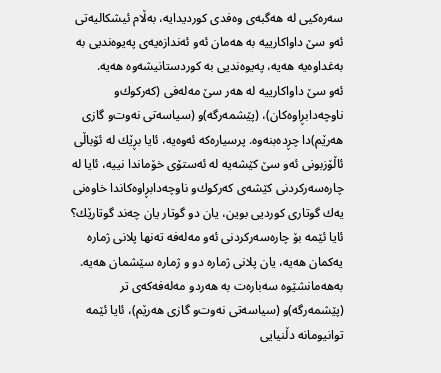سه‌ره‌كیی‌ له‌ هه‌گبه‌ی‌ وه‌فدی‌ كوردیدایه‌، به‌ڵام ئیشكالیه‌تی‌ ئه‌و سێ‌ داواكارییه‌ به‌ هه‌مان ئه‌و ئه‌ندازه‌یه‌ی‌ په‌یوه‌ندیی‌ به‌ به‌غداوه‌یه‌ هه‌یه‌، په‌یوه‌ندیی‌ به‌ كوردستانیشه‌وه‌ هه‌یه‌.
ئه‌و سێ‌ داواكارییه‌ له‌ هه‌ر سێ‌ مه‌له‌فی‌ (كه‌ركوك‌و ناوچه‌دابڕاوه‌كان)، (پێشمه‌رگه‌)و (سیاسه‌تی‌ نه‌وت‌و گازی‌ هه‌رێم)دا چڕده‌بنه‌وه‌. پرسیاره‌كه‌ ئه‌وه‌یه‌، ئایا بڕێك له‌ ئۆباڵی‌ ئاڵۆزبونی‌ ئه‌و سێ‌ كێشه‌یه‌ له‌ ئه‌ستۆی‌ خۆماندا نییه‌، ئایا له‌ چاره‌سه‌ركردنی‌ كێشه‌ی‌ كه‌ركوك‌و ناوچه‌دابڕاوه‌كاندا خاوه‌نی‌ یه‌ك گوتاری‌ كوردیی‌ بوین، یان دو گوتار یان چه‌ند گوتارێك؟ ئایا ئێمه‌ بۆ چاره‌سه‌ركردنی‌ ئه‌و مه‌له‌فه‌ ته‌نها پلانی‌ ژماره‌ یه‌كمان هه‌یه‌، یان پلانی‌ ژماره‌ دو ‌و ژماره‌ سێشمان هه‌یه‌.
به‌هه‌مانشێوه‌ سه‌باره‌ت به‌ هه‌ردو مه‌له‌فه‌كه‌ی‌ تر (پێشمه‌رگه‌)و (سیاسه‌تی‌ نه‌وت‌و گازی‌ هه‌رێم)، ئایا ئێمه‌ توانیومانه‌ دڵنیایی‌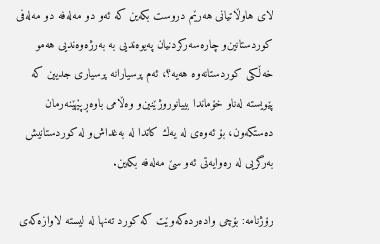لای‌ هاوڵاتیانی‌ هه‌رێم دروست بكه‌ین كه‌ ئه‌و دو مه‌له‌فه‌ دو مه‌له‌فی‌ كوردستانین‌و چاره‌سه‌ركردنیان په‌یوه‌ندیی‌ به‌ به‌رژه‌وه‌ندیی‌ هه‌مو خه‌ڵكی‌ كوردستانه‌وه‌ هه‌یه‌؟، ئه‌م پرسیارانه‌ پرسیاری‌ جدیین كه‌ پێویسته‌ له‌ناو خۆماندا بییانوروژێنین‌و وه‌ڵامی‌ باوه‌ڕپێهێنه‌رمان ده‌ستكه‌ون، بۆ ئه‌وه‌ی‌ له‌ یه‌ك كاتدا له‌ به‌غداش‌و له‌ كوردستانیش به‌رگریی‌ له‌ ره‌وایه‌تی‌ ئه‌و سێ‌ مه‌له‌فه‌ بكه‌ین.

رۆژنامه‌: بۆچی‌ واده‌رده‌كه‌وێت كه‌ كورد ته‌نها له‌ لیسته‌ لاوازه‌كه‌ی‌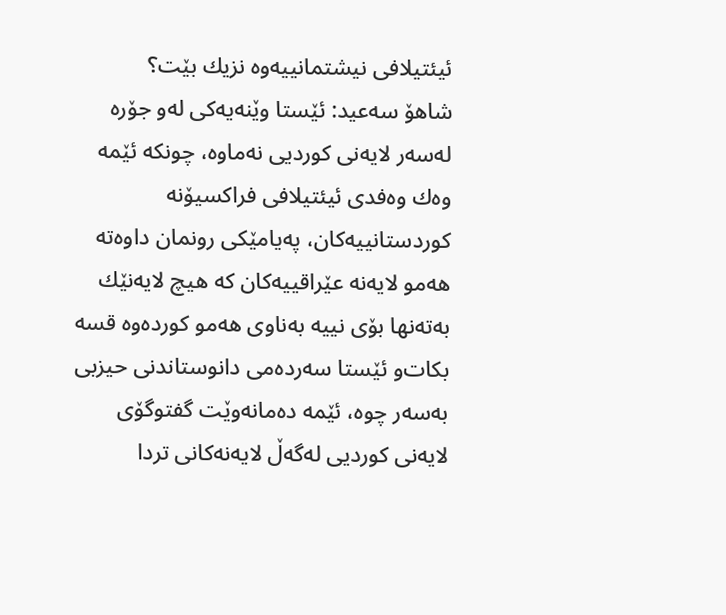ئیئتیلافی‌ نیشتمانییه‌وه‌ نزیك بێت؟
شاهۆ سه‌عید: ئێستا وێنه‌یه‌كی‌ له‌و جۆره‌ له‌سه‌ر لایه‌نی‌ كوردیی‌ نه‌ماوه‌، چونكه‌ ئێمه‌ وه‌ك وه‌فدی‌ ئیئتیلافی‌ فراكسیۆنه‌ كوردستانییه‌كان، په‌یامێكی‌ رونمان داوه‌ته‌ هه‌مو لایه‌نه‌ عێراقییه‌كان كه‌ هیچ لایه‌نێك به‌ته‌نها بۆی‌ نییه‌ به‌ناوی‌ هه‌مو كورده‌وه‌ قسه‌ بكات‌و ئێستا سه‌رده‌می‌ دانوستاندنی‌ حیزبی‌ به‌سه‌ر چوه‌، ئێمه‌ ده‌مانه‌وێت گفتوگۆی‌ لایه‌نی‌ كوردیی‌ له‌گه‌ڵ‌ لایه‌نه‌كانی‌ تردا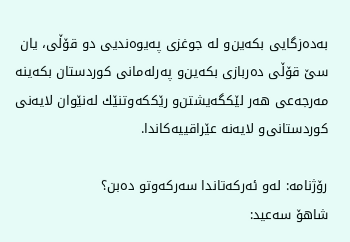به‌ده‌زگایی‌ بكه‌ین‌و له‌ جوغزی‌ په‌یوه‌ندیی‌ دو قۆڵی‌، یان سێ‌ قۆڵی‌ ده‌ربازی‌ بكه‌ین‌و په‌رله‌مانی‌ كوردستان بكه‌ینه‌ مه‌رجه‌عی‌ هه‌ر لێكگه‌یشتن‌و رێككه‌وتنێك له‌نێوان لایه‌نی‌ كوردستانی‌‌و لایه‌نه‌ عێراقییه‌كاندا.

رۆژنامه‌: له‌و ئه‌ركه‌تاندا سه‌ركه‌وتو ده‌بن؟
شاهۆ سه‌عید: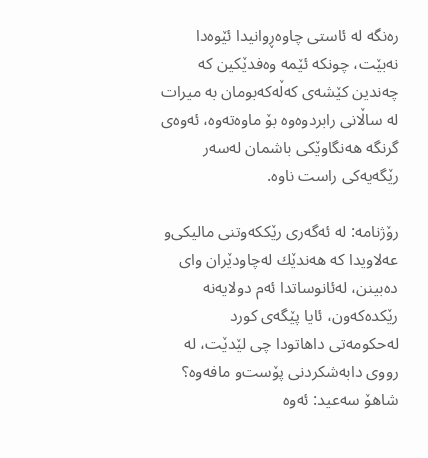ره‌نگه‌ له‌ ئاستی‌ چاوه‌ڕوانیدا ئێوه‌دا نه‌بێت، چونكه‌ ئێمه‌ وه‌فدێكین كه‌ چه‌ندین كێشه‌ی‌ كه‌ڵه‌كه‌بومان به‌ میرات له‌ ساڵانی‌ رابردوه‌وه‌ بۆ ماوه‌ته‌وه‌، ئه‌وه‌ی‌ گرنگه‌ هه‌نگاوێكی‌ باشمان له‌سه‌ر رێگه‌یه‌كی‌ راست ناوه‌.

رۆژنامه‌: له‌ ئه‌گه‌ری‌ رێككه‌وتنی‌ مالیكی‌‌و عه‌لاویدا كه‌ هه‌ندێك له‌چاودێران وای‌ ده‌بینن، له‌ئانوساتدا ئه‌م دولایه‌نه‌ رێكده‌كه‌ون، ئایا پێگه‌ی‌ كورد له‌حكومه‌تی‌ داهاتودا چی‌ لێدێت، له‌ رووی‌ دابه‌شكردنی‌ پۆست‌و مافه‌وه‌؟
شاهۆ سه‌عید: ئه‌وه‌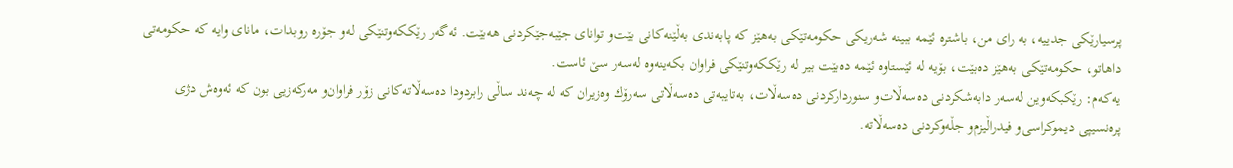پرسیارێكی‌ جدییه‌، به‌ رای‌ من، باشتره‌ ئێمه‌ ببینه‌ شه‌ریكی‌ حكومه‌تێكی‌ به‌هێز كه‌ پابه‌ندی‌ به‌ڵێنه‌كانی‌ بێت‌و توانای‌ جێبه‌جێكردنی‌ هه‌بێت. ئه‌گه‌ر رێككه‌وتنێكی‌ له‌و جۆره‌ روبدات، مانای‌ وایه‌ كه‌ حكومه‌تی‌ داهاتو، حكومه‌تێكی‌ به‌هێز ده‌بێت، بۆیه‌ له‌ ئێستاوه‌ ئێمه‌ ده‌بێت بیر له‌ رێككه‌وتنێكی‌ فراوان بكه‌ینه‌وه‌ له‌سه‌ر سێ‌ ئاست.
یه‌كه‌م: رێكبكه‌وین له‌سه‌ر دابه‌شكردنی‌ ده‌سه‌ڵات‌و سنورداركردنی‌ ده‌سه‌ڵات، به‌تایبه‌تی‌ ده‌سه‌ڵاتی‌ سه‌رۆك وه‌زیران كه‌ له‌ چه‌ند ساڵی‌ رابردودا ده‌سه‌ڵاته‌كانی‌ زۆر فراوان‌و مه‌ركه‌زیی‌ بون كه‌ ئه‌وه‌ش دژی‌ پره‌نسیپی‌ دیموكراسی‌‌و فیدراڵیزم‌و جڵه‌وكردنی‌ ده‌سه‌ڵاته‌.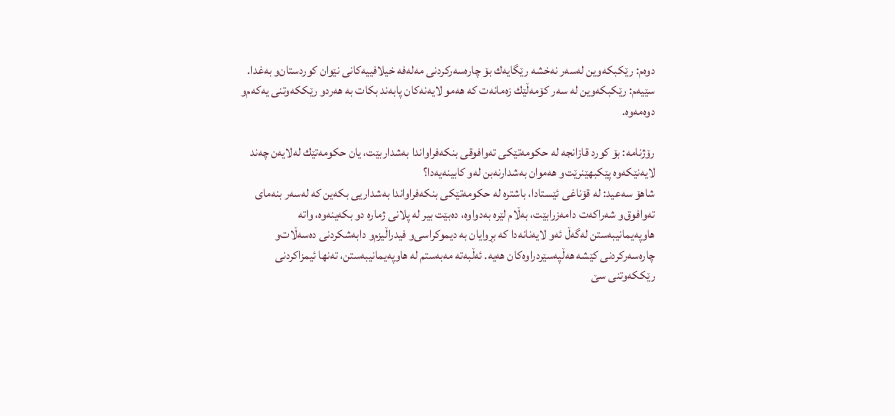دوه‌م: رێكبكه‌وین له‌سه‌ر نه‌خشه‌ رێگایه‌ك بۆ چاره‌سه‌ركردنی‌ مه‌له‌فه‌ خیلافییه‌كانی‌ نێوان كوردستان‌و به‌غدا.
سێیه‌م: رێكبكه‌وین له‌ سه‌ر كۆمه‌ڵێك زه‌مانه‌ت كه‌ هه‌مو لایه‌نه‌كان پابه‌ند بكات به‌ هه‌ردو رێككه‌وتنی‌ یه‌كه‌م‌و دوه‌مه‌وه‌.

رۆژنامه‌: بۆ كورد قازانجه‌ له‌ حكومه‌تێكی‌ ته‌وافوقی‌ بنكه‌فراواندا به‌شداربێت، یان حكومه‌تێك له‌لایه‌ن چه‌ند لایه‌نێكه‌وه‌ پێكبهێنرێت‌و هه‌موان به‌شدارنه‌بن له‌و كابینه‌یه‌دا؟
شاهۆ سه‌عید: له‌ قۆناغی‌ ئێستادا، باشتره‌ له‌ حكومه‌تێكی‌ بنكه‌فراواندا به‌شداریی‌ بكه‌ین كه‌ له‌سه‌ر بنه‌مای‌ ته‌وافوق‌و شه‌راكه‌ت دامه‌زرابێت، به‌ڵام لێره‌ به‌دواوه‌، ده‌بێت بیر له‌ پلانی‌ ژماره‌ دو بكه‌ینه‌وه‌، واته‌ هاوپه‌یمانیبه‌ستن له‌گه‌ڵ‌ ئه‌و لایه‌نانه‌دا كه‌ بڕوایان به‌ دیموكراسی‌‌و فیدراڵیزم‌و دابه‌شكردنی‌ ده‌سه‌ڵات‌و چاره‌سه‌ركردنی‌ كێشه‌ هه‌ڵپه‌سێردراوه‌كان هه‌یه‌. ئه‌ڵبه‌ته‌ مه‌به‌ستم له‌ هاوپه‌یمانیبه‌ستن، ته‌نها ئیمزاكردنی‌ رێككه‌وتنی‌ سێ‌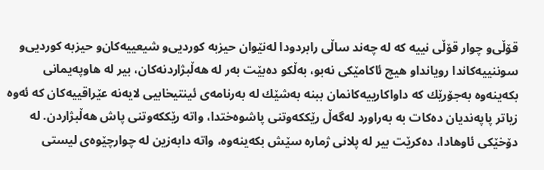قۆڵی‌‌و چوار قۆڵی‌ نییه‌ كه‌ له‌ چه‌ند ساڵی‌ رابردودا له‌نێوان حیزبه‌ كوردیی‌‌و شیعییه‌كان‌و حیزبه‌ كوردیی‌‌و سوننییه‌كاندا رویاندا‌و هیچ ئاكامێكی‌ نه‌بو، به‌ڵكو ده‌بێت به‌ر له‌ هه‌ڵبژاردنه‌كان، بیر له‌ هاوپه‌یمانی‌ بكه‌ینه‌وه‌ به‌جۆرێك كه‌ داواكارییه‌كانمان ببنه‌ به‌شێك له‌ به‌رنامه‌ی‌ ئینتیخابیی‌ لایه‌نه‌ عێراقییه‌كان كه‌ ئه‌وه‌ زیاتر پاپه‌ندیان ده‌كات به‌ به‌راورد له‌گه‌ڵ‌ رێككه‌وتنی‌ پاشوه‌ختدا، واته‌ رێككه‌وتنی‌ پاش هه‌ڵبژاردن. له‌ دۆخێكی‌ ئاوهادا، ده‌كرێت بیر له‌ پلانی‌ ژماره‌ سێش بكه‌ینه‌وه‌، واته‌ دابه‌زین له‌ چوارچێوه‌ی‌ لیستی‌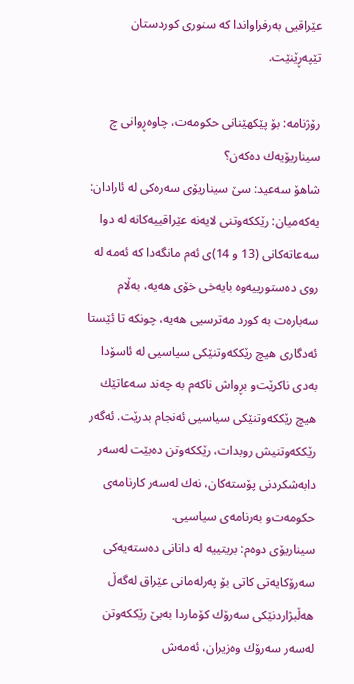عێراقیی‌ به‌رفراواندا كه‌ سنوری‌ كوردستان تێپه‌ڕێنێت.

رۆژنامه‌: بۆ پێكهێنانی‌ حكومه‌ت، چاوه‌ڕوانی‌ چ سیناریۆیه‌ك ده‌كه‌ن؟
شاهۆ سه‌عید: سێ‌ سیناریۆی‌ سه‌ره‌كی‌ له‌ ئارادان:
یه‌كه‌میان: رێككه‌وتنی‌ لایه‌نه‌ عێراقییه‌كانه‌ له‌ دوا سه‌عاته‌كانی‌ (13 و 14)ی‌ ئه‌م مانگه‌دا كه‌ ئه‌مه‌ له‌ روی‌ ده‌ستورییه‌وه‌ بایه‌خی‌ خۆی‌ هه‌یه‌، به‌ڵام سه‌باره‌ت به‌ كورد مه‌ترسیی‌ هه‌یه‌، چونكه‌ تا ئێستا ئه‌دگاری‌ هیچ رێككه‌وتنێكی‌ سیاسیی‌ له‌ ئاسۆدا به‌دی‌ ناكرێت‌و بڕواش ناكه‌م به‌ چه‌ند سه‌عاتێك هیچ رێككه‌وتنێكی‌ سیاسیی‌ ئه‌نجام بدرێت. ئه‌گه‌ر رێككه‌وتنیش روبدات، رێككه‌وتن ده‌بێت له‌سه‌ر دابه‌شكردنی‌ پۆسته‌كان، نه‌ك له‌سه‌ر كارنامه‌ی‌ حكومه‌ت‌و به‌رنامه‌ی‌ سیاسیی‌.
سیناریۆی‌ دوه‌م: بریتییه‌ له‌ دانانی‌ ده‌سته‌یه‌كی‌ سه‌رۆكایه‌تی‌ كاتی‌ بۆ په‌رله‌مانی‌ عێراق له‌گه‌ڵ‌ هه‌ڵبژاردنێكی‌ سه‌رۆك كۆماردا به‌بێ‌ رێككه‌وتن له‌سه‌ر سه‌رۆك وه‌زیران، ئه‌مه‌ش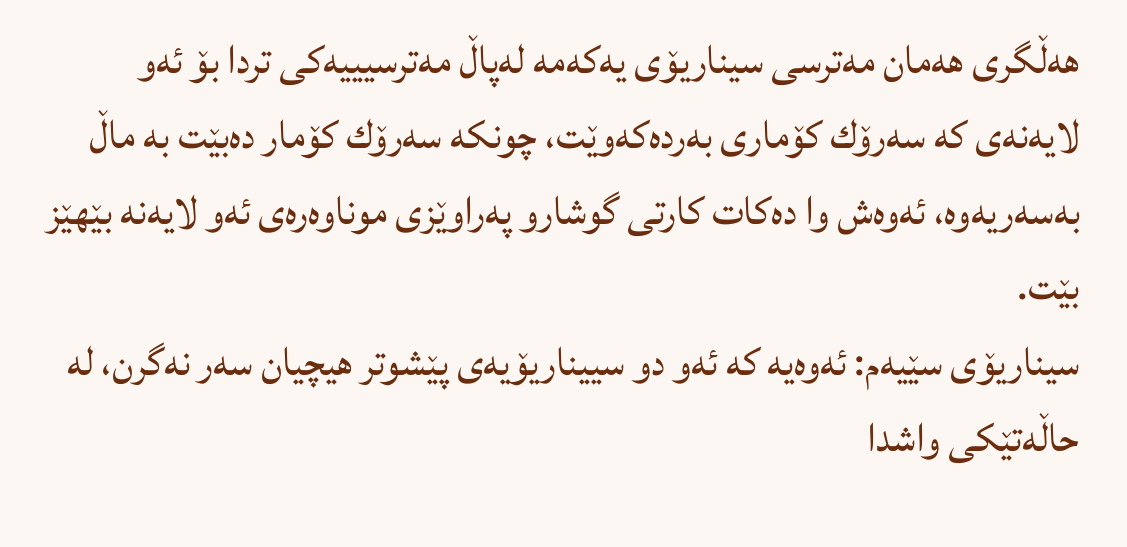هه‌ڵگری‌ هه‌مان مه‌ترسی‌ سیناریۆی‌ یه‌كه‌مه‌ له‌پاڵ‌ مه‌ترسیییه‌كی‌ تردا بۆ ئه‌و لایه‌نه‌ی‌ كه‌ سه‌رۆك كۆماری‌ به‌رده‌كه‌وێت، چونكه‌ سه‌رۆك كۆمار ده‌بێت به‌ ماڵ‌ به‌سه‌ریه‌وه‌، ئه‌وه‌ش وا ده‌كات كارتی‌ گوشار‌و په‌راوێزی‌ موناوه‌ره‌ی‌ ئه‌و لایه‌نه‌ بێهێز بێت.
سیناریۆی‌ سێیه‌م: ئه‌وه‌یه‌ كه‌ ئه‌و دو سییناریۆیه‌ی‌ پێشوتر هیچیان سه‌ر نه‌گرن، له‌ حاڵه‌تێكی‌ واشدا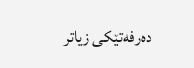ده‌رفه‌تێكی‌ زیاتر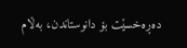ده‌ڕه‌خسێت بۆ دانوستاندن، به‌ڵام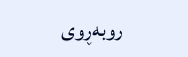روبه‌ڕوی‌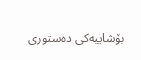بۆشاییه‌كی‌ ده‌ستوری‌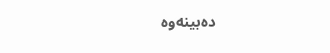ده‌بینه‌وه‌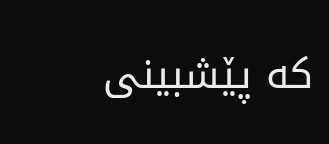كه‌ پێشبینی‌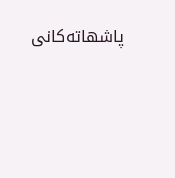پاشهاته‌كانی‌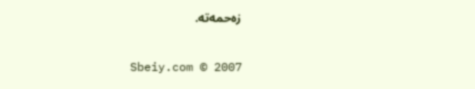زه‌حمه‌ته‌.


Sbeiy.com © 2007